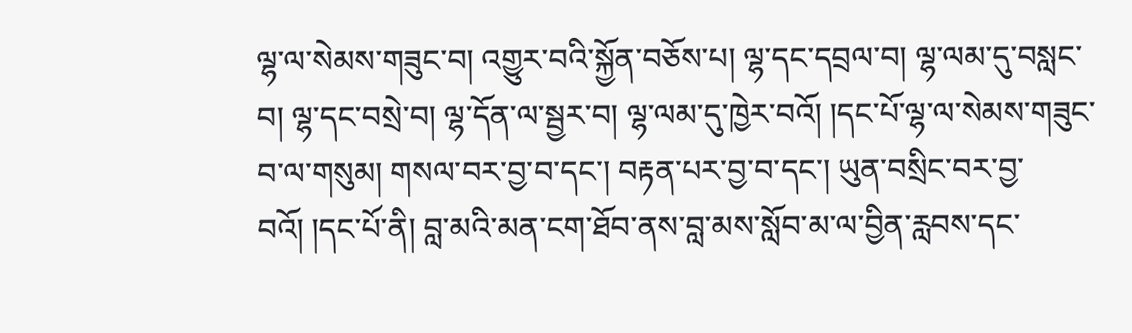ལྷ་ལ་སེམས་གཟུང་བ། འགྱུར་བའི་སྐྱོན་བཅོས་པ། ལྷ་དང་དབྲལ་བ། ལྷ་ལམ་དུ་བསླང་བ། ལྷ་དང་བསྲེ་བ། ལྷ་དོན་ལ་སྦྱར་བ། ལྷ་ལམ་དུ་ཁྱེར་བའོ། །དང་པོ་ལྷ་ལ་སེམས་གཟུང་བ་ལ་གསུམ། གསལ་བར་བྱ་བ་དང་། བརྟན་པར་བྱ་བ་དང་། ཡུན་བསྲིང་བར་བྱ་བའོ། །དང་པོ་ནི། བླ་མའི་མན་ངག་ཐོབ་ནས་བླ་མས་སློབ་མ་ལ་བྱིན་རླབས་དང་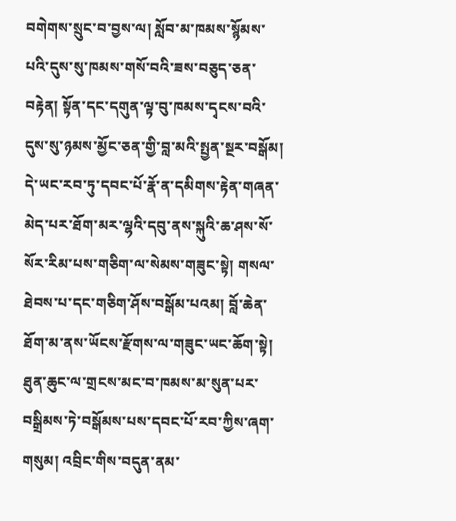བགེགས་སྲུང་བ་བྱས་ལ། སློབ་མ་ཁམས་སྙོམས་པའི་དུས་སུ་ཁམས་གསོ་བའི་ཟས་བཅུད་ཅན་བརྟེན། སྟོན་དང་དགུན་ལྟ་བུ་ཁམས་དྭངས་བའི་དུས་སུ་ཉམས་མྱོང་ཅན་གྱི་བླ་མའི་སྤྱན་སྔར་བསྒོམ། དེ་ཡང་རབ་ཏུ་དབང་པོ་རྣོ་ན་དམིགས་རྟེན་གཞན་མེད་པར་ཐོག་མར་ལྷའི་དབུ་ནས་སྐུའི་ཆ་ཤས་སོ་སོར་རིམ་པས་གཅིག་ལ་སེམས་གཟུང་སྟེ། གསལ་ཐེབས་པ་དང་གཅིག་ཤོས་བསྒོམ་པའམ། བློ་ཆེན་ཐོག་མ་ནས་ཡོངས་རྫོགས་ལ་གཟུང་ཡང་ཆོག་སྟེ། ཐུན་ཆུང་ལ་གྲངས་མང་བ་ཁམས་མ་སུན་པར་བསྒྲིམས་ཏེ་བསྒོམས་པས་དབང་པོ་རབ་ཀྱིས་ཞག་གསུམ། འབྲིང་གིས་བདུན་ནམ་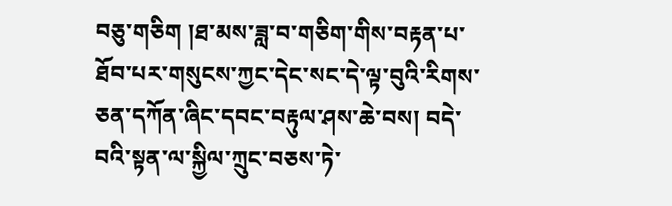བཅུ་གཅིག །ཐ་མས་ཟླ་བ་གཅིག་གིས་བརྟན་པ་ཐོབ་པར་གསུངས་ཀྱང་དེང་སང་དེ་ལྟ་བུའི་རིགས་ཅན་དཀོན་ཞིང་དབང་བརྟུལ་ཤས་ཆེ་བས། བདེ་བའི་སྟན་ལ་སྐྱིལ་ཀྲུང་བཅས་ཏེ་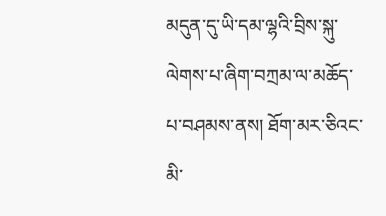མདུན་དུ་ཡི་དམ་ལྷའི་བྲིས་སྐུ་ལེགས་པ་ཞིག་བཀྲམ་ལ་མཆོད་པ་བཤམས་ནས། ཐོག་མར་ཅིའང་མི་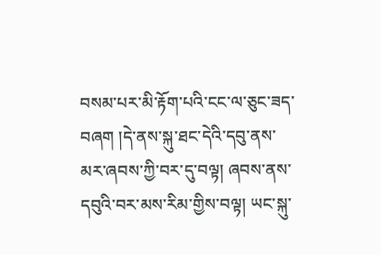བསམ་པར་མི་རྟོག་པའི་ངང་ལ་ཅུང་ཟད་བཞག །དེ་ནས་སྐུ་ཐང་དེའི་དབུ་ནས་མར་ཞབས་ཀྱི་བར་དུ་བལྟ། ཞབས་ནས་དབུའི་བར་མས་རིམ་གྱིས་བལྟ། ཡང་སྐུ་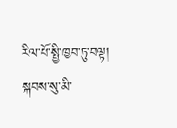རིལ་པོ་སྤྱི་ཁྱབ་ཏུ་བལྟ། སྐབས་སུ་མི་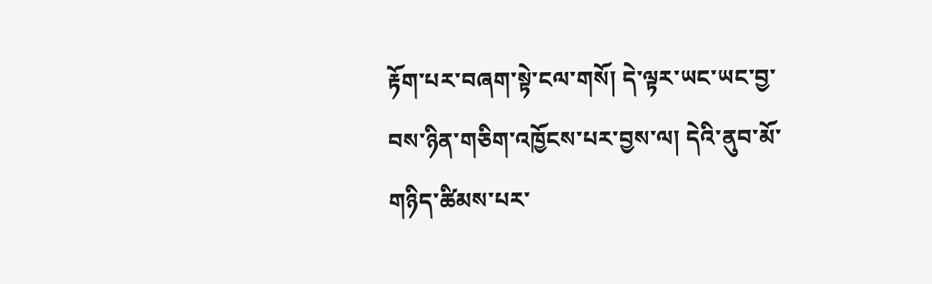རྟོག་པར་བཞག་སྟེ་ངལ་གསོ། དེ་ལྟར་ཡང་ཡང་བྱ་བས་ཉིན་གཅིག་འཁྱོངས་པར་བྱས་ལ། དེའི་ནུབ་མོ་གཉིད་ཚིམས་པར་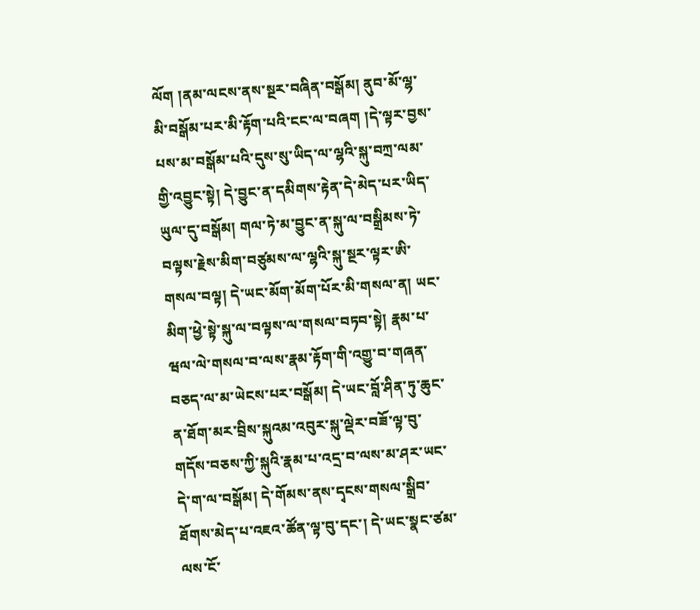ལོག །ནམ་ལངས་ནས་སྔར་བཞིན་བསྒོམ། ནུབ་མོ་ལྷ་མི་བསྒོམ་པར་མི་རྟོག་པའི་ངང་ལ་བཞག །དེ་ལྟར་བྱས་པས་མ་བསྒོམ་པའི་དུས་སུ་ཡིད་ལ་ལྷའི་སྐུ་བཀྲ་ལམ་གྱི་འབྱུང་སྟེ། དེ་བྱུང་ན་དམིགས་རྟེན་དེ་མེད་པར་ཡིད་ཡུལ་དུ་བསྒོམ། གལ་ཏེ་མ་བྱུང་ན་སྐུ་ལ་བསྒྲིམས་ཏེ་བལྟས་རྗེས་མིག་བཙུམས་ལ་ལྷའི་སྐུ་སྔར་ལྟར་ཨི་གསལ་བལྟ། དེ་ཡང་མོག་མོག་པོར་མི་གསལ་ན། ཡང་མིག་ཕྱེ་སྟེ་སྐུ་ལ་བལྟས་ལ་གསལ་བཏབ་སྟེ། རྣམ་པ་ཝལ་ལེ་གསལ་བ་ལས་རྣམ་རྟོག་གི་འགྱུ་བ་གཞན་བཅད་ལ་མ་ཡེངས་པར་བསྒོམ། དེ་ཡང་བློ་ཤིན་ཏུ་ཆུང་ན་ཐོག་མར་བྲིས་སྐུའམ་འབུར་སྐུ་ལྡེར་བཟོ་ལྟ་བུ་གདོས་བཅས་ཀྱི་སྐུའི་རྣམ་པ་འདྲ་བ་ལས་མ་ཤར་ཡང་དེ་ག་ལ་བསྒོམ། དེ་གོམས་ནས་དྭངས་གསལ་སྒྲིབ་ཐོགས་མེད་པ་འཇའ་ཚོན་ལྟ་བུ་དང་། དེ་ཡང་སྣང་ཙམ་ལས་ངོ་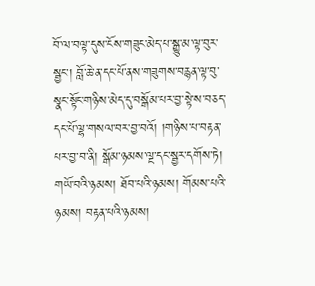བོ་ལ་བལྟ་དུས་ངོས་གཟུང་མེད་པ་སྒྱུ་མ་ལྟ་བུར་སྦྱང་། བློ་ཆེ་ན་དང་པོ་ནས་གཟུགས་བརྙན་ལྟ་བུ་སྣང་སྟོང་གཉིས་མེད་དུ་བསྒོམ་པར་བྱ་སྟེ་ས་བཅད་དང་པོ་ལྷ་གསལ་བར་བྱ་བའོ། །གཉིས་པ་བརྟན་པར་བྱ་བ་ནི། སྒོམ་ཉམས་ལྔ་དང་སྦྱར་དགོས་ཏེ། གཡོ་བའི་ཉམས། ཐོབ་པའི་ཉམས། གོམས་པའི་ཉམས། བརྟན་པའི་ཉམས།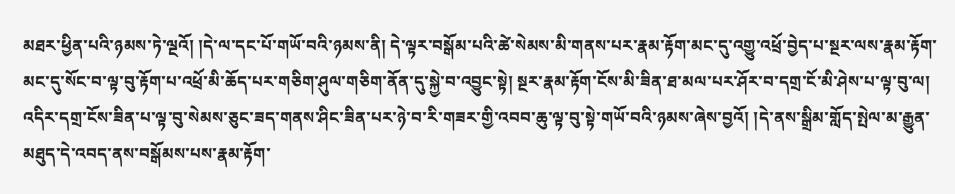མཐར་ཕྱིན་པའི་ཉམས་ཏེ་ལྔའོ། །དེ་ལ་དང་པོ་གཡོ་བའི་ཉམས་ནི། དེ་ལྟར་བསྒོམ་པའི་ཚེ་སེམས་མི་གནས་པར་རྣམ་རྟོག་མང་དུ་འགྱུ་འཕྲོ་བྱེད་པ་སྔར་ལས་རྣམ་རྟོག་མང་དུ་སོང་བ་ལྟ་བུ་རྟོག་པ་འཕྲོ་མི་ཆོད་པར་གཅིག་ཤུལ་གཅིག་ནོན་དུ་སྐྱེ་བ་འབྱུང་སྟེ། སྔར་རྣམ་རྟོག་ངོས་མི་ཟིན་ཐ་མལ་པར་ཤོར་བ་དགྲ་ངོ་མི་ཤེས་པ་ལྟ་བུ་ལ། འདིར་དགྲ་ངོས་ཟིན་པ་ལྟ་བུ་སེམས་ཅུང་ཟད་གནས་ཤིང་ཟིན་པར་ཉེ་བ་རི་གཟར་གྱི་འབབ་ཆུ་ལྟ་བུ་སྟེ་གཡོ་བའི་ཉམས་ཞེས་བྱའོ། །དེ་ནས་སྒྲིམ་གློད་སྤེལ་མ་རྒྱུན་མཐུད་དེ་འབད་ནས་བསྒོམས་པས་རྣམ་རྟོག་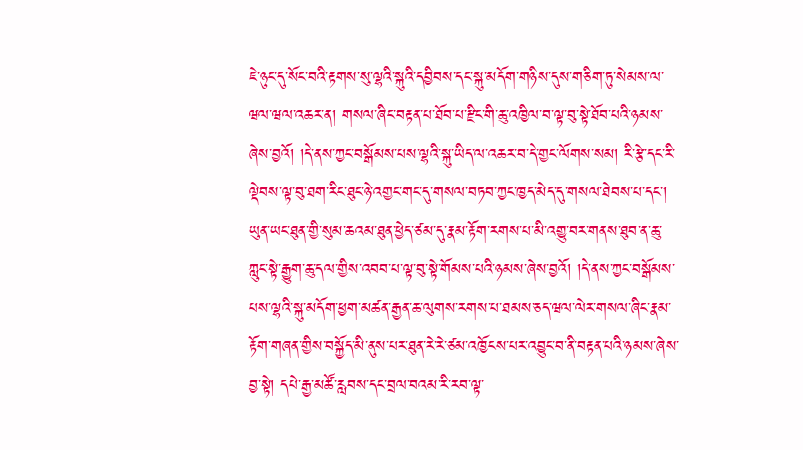ཇེ་ཉུང་དུ་སོང་བའི་རྟགས་སུ་ལྷའི་སྐུའི་དབྱིབས་དང་སྐུ་མདོག་གཉིས་དུས་གཅིག་ཏུ་སེམས་ལ་ཝལ་ཝལ་འཆར་ན། གསལ་ཞིང་བརྟན་པ་ཐོབ་པ་རྫིང་གི་ཆུ་འཁྱིལ་བ་ལྟ་བུ་སྟེ་ཐོབ་པའི་ཉམས་ཞེས་བྱའོ། །དེ་ནས་ཀྱང་བསྒོམས་པས་ལྷའི་སྐུ་ཡིད་ལ་འཆར་བ་དེ་གྱང་ལོགས་སམ། རི་རྩེ་དང་རི་ལྡེབས་ལྟ་བུ་ཐག་རིང་ཐུང་ཉེ་འགྱང་གང་དུ་གསལ་བཏབ་ཀྱང་ཁྱད་མེད་དུ་གསལ་ཐེབས་པ་དང་། ཡུན་ཡང་ཐུན་གྱི་སུམ་ཆའམ་ཐུན་ཕྱེད་ཙམ་དུ་རྣམ་རྟོག་རགས་པ་མི་འགྱུ་བར་གནས་ཐུབ་ན་ཆུ་ཀླུང་སྟེ་རྒྱུག་ཆུ་དལ་གྱིས་འབབ་པ་ལྟ་བུ་སྟེ་གོམས་པའི་ཉམས་ཞེས་བྱའོ། །དེ་ནས་ཀྱང་བསྒོམས་པས་ལྷའི་སྐུ་མདོག་ཕྱག་མཚན་རྒྱན་ཆ་ལུགས་རགས་པ་ཐམས་ཅད་ཝལ་ལེར་གསལ་ཞིང་རྣམ་རྟོག་གཞན་གྱིས་བསྐྱོད་མི་ནུས་པར་ཐུན་རེ་རེ་ཙམ་འཁྱོངས་པར་འབྱུང་བ་ནི་བརྟན་པའི་ཉམས་ཞེས་བྱ་སྟེ། དཔེ་རྒྱ་མཚོ་རླབས་དང་བྲལ་བའམ་རི་རབ་ལྟ་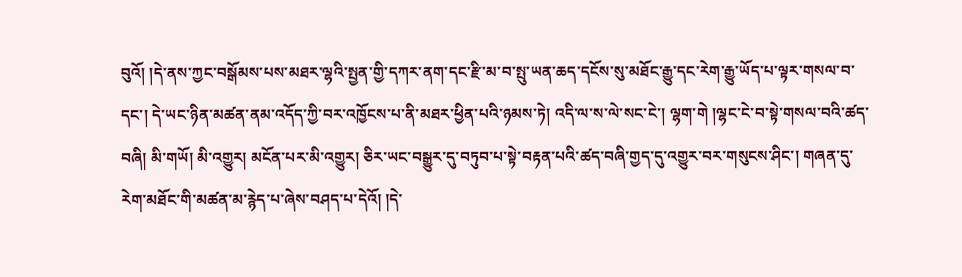བུའོ། །དེ་ནས་ཀྱང་བསྒོམས་པས་མཐར་ལྷའི་སྤྱན་གྱི་དཀར་ནག་དང་རྫི་མ་བ་སྤུ་ཡན་ཆད་དངོས་སུ་མཐོང་རྒྱུ་དང་རེག་རྒྱུ་ཡོད་པ་ལྟར་གསལ་བ་དང་། དེ་ཡང་ཉིན་མཚན་ནམ་འདོད་ཀྱི་བར་འཁྱོངས་པ་ནི་མཐར་ཕྱིན་པའི་ཉམས་ཏེ། འདི་ལ་ས་ལེ་སང་ངེ་། ལྷག་གེ །ལྷང་ངེ་བ་སྟེ་གསལ་བའི་ཚད་བཞི། མི་གཡོ། མི་འགྱུར། མངོན་པར་མི་འགྱུར། ཅིར་ཡང་བསྒྱུར་དུ་བཏུབ་པ་སྟེ་བརྟན་པའི་ཚད་བཞི་གྱད་དུ་འགྱུར་བར་གསུངས་ཤིང་། གཞན་དུ་རེག་མཐོང་གི་མཚན་མ་རྙེད་པ་ཞེས་བཤད་པ་དེའོ། །དེ་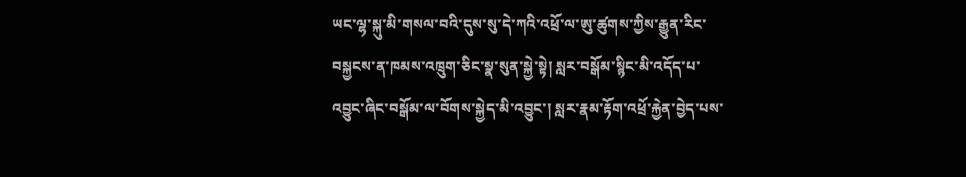ཡང་ལྷ་སྐུ་མི་གསལ་བའི་དུས་སུ་དེ་ཀའི་འཕྲོ་ལ་ཨུ་ཚུགས་ཀྱིས་རྒྱུན་རིང་བསྐྱངས་ན་ཁམས་འཁྲུག་ཅིང་སྣ་སུན་སྐྱེ་སྟེ། སླར་བསྒོམ་སྙིང་མི་འདོད་པ་འབྱུང་ཞིང་བསྒོམ་ལ་བོགས་སྐྱེད་མི་འབྱུང་། སླར་རྣམ་རྟོག་འཕྲོ་རྐྱེན་བྱེད་པས་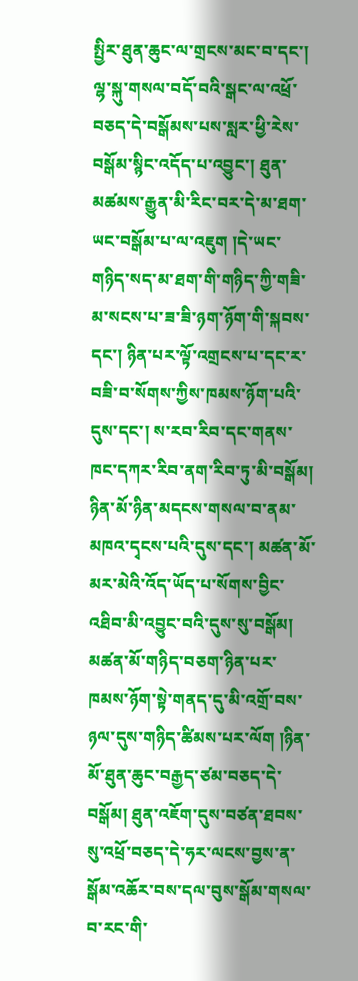སྤྱིར་ཐུན་ཆུང་ལ་གྲངས་མང་བ་དང་། ལྷ་སྐུ་གསལ་བདོ་བའི་སྒང་ལ་འཕྲོ་བཅད་དེ་བསྒོམས་པས་སླར་ཕྱི་རེས་བསྒོམ་སྙིང་འདོད་པ་འབྱུང་། ཐུན་མཚམས་རྒྱུན་མི་རིང་བར་དེ་མ་ཐག་ཡང་བསྒོམ་པ་ལ་འཇུག །དེ་ཡང་གཉིད་སད་མ་ཐག་གི་གཉིད་ཀྱི་གཟི་མ་སངས་པ་ཟ་ཟི་ཉག་ཉོག་གི་སྐབས་དང་། ཉིན་པར་ལྟོ་འགྲངས་པ་དང་ར་བཟི་བ་སོགས་ཀྱིས་ཁམས་ཉོག་པའི་དུས་དང་། ས་རབ་རིབ་དང་གནས་ཁང་དཀར་རིབ་ནག་རིབ་ཏུ་མི་བསྒོམ། ཉིན་མོ་ཉིན་མདངས་གསལ་བ་ནམ་མཁའ་དྭངས་པའི་དུས་དང་། མཚན་མོ་མར་མེའི་འོད་ཡོད་པ་སོགས་བྱིང་འཐིབ་མི་འབྱུང་བའི་དུས་སུ་བསྒོམ། མཚན་མོ་གཉིད་བཅག་ཉིན་པར་ཁམས་ཉོག་སྟེ་གནད་དུ་མི་འགྲོ་བས་ཉལ་དུས་གཉིད་ཚིམས་པར་ལོག །ཉིན་མོ་ཐུན་ཆུང་བརྒྱད་ཙམ་བཅད་དེ་བསྒོམ། ཐུན་འཇོག་དུས་བཙན་ཐབས་སུ་འཕྲོ་བཅད་དེ་ཧར་ལངས་བྱས་ན་སྒོམ་འཆོར་བས་དལ་བུས་སྒོམ་གསལ་བ་རང་གི་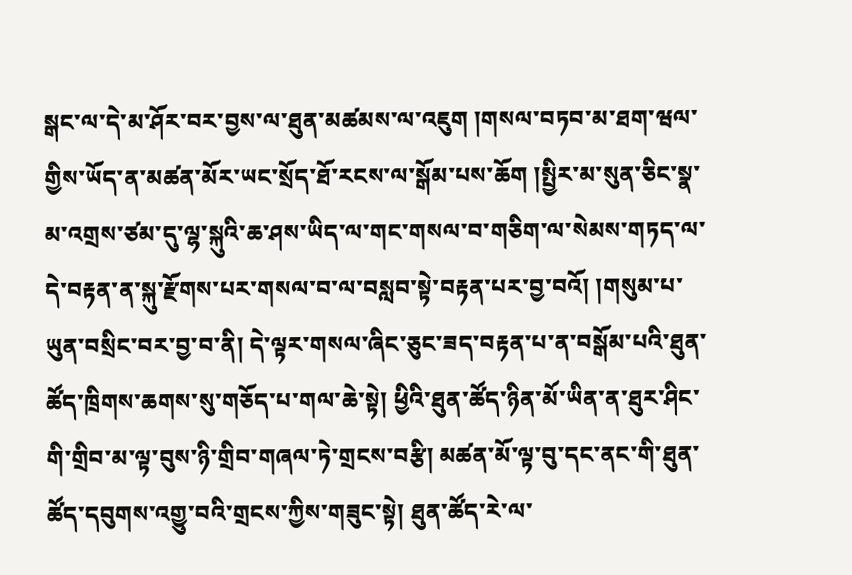སྒང་ལ་དེ་མ་ཤོར་བར་བྱས་ལ་ཐུན་མཚམས་ལ་འཇུག །གསལ་བཏབ་མ་ཐག་ཝལ་གྱིས་ཡོད་ན་མཚན་མོར་ཡང་སྲོད་ཐོ་རངས་ལ་སྒོམ་པས་ཆོག །སྤྱིར་མ་སུན་ཅིང་སྣ་མ་འགྲས་ཙམ་དུ་ལྷ་སྐུའི་ཆ་ཤས་ཡིད་ལ་གང་གསལ་བ་གཅིག་ལ་སེམས་གཏད་ལ་དེ་བརྟན་ན་སྐུ་རྫོགས་པར་གསལ་བ་ལ་བསླབ་སྟེ་བརྟན་པར་བྱ་བའོ། །གསུམ་པ་ཡུན་བསྲིང་བར་བྱ་བ་ནི། དེ་ལྟར་གསལ་ཞིང་ཅུང་ཟད་བརྟན་པ་ན་བསྒོམ་པའི་ཐུན་ཚོད་ཁྲིགས་ཆགས་སུ་གཅོད་པ་གལ་ཆེ་སྟེ། ཕྱིའི་ཐུན་ཚོད་ཉིན་མོ་ཡིན་ན་ཐུར་ཤིང་གི་གྲིབ་མ་ལྟ་བུས་ཉི་གྲིབ་གཞལ་ཏེ་གྲངས་བརྩི། མཚན་མོ་ལྟ་བུ་དང་ནང་གི་ཐུན་ཚོད་དབུགས་འགྱུ་བའི་གྲངས་ཀྱིས་གཟུང་སྟེ། ཐུན་ཚོད་རེ་ལ་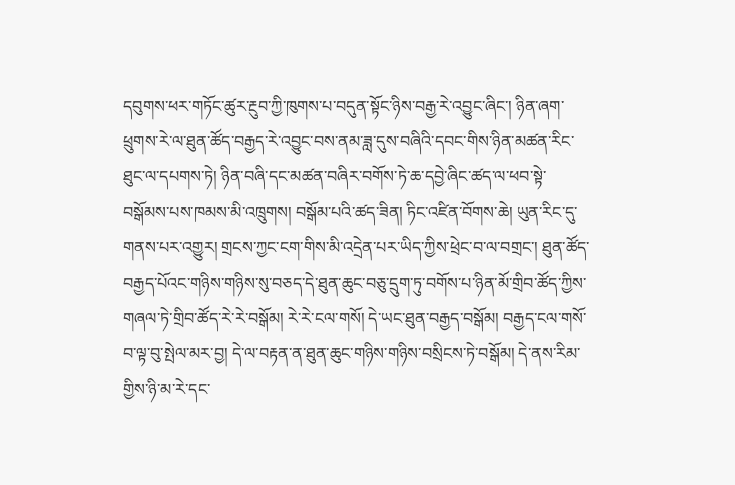དབུགས་ཕར་གཏོང་ཚུར་རྔུབ་ཀྱི་ཁུགས་པ་བདུན་སྟོང་ཉིས་བརྒྱ་རེ་འབྱུང་ཞིང་། ཉིན་ཞག་ཕྲུགས་རེ་ལ་ཐུན་ཚོད་བརྒྱད་རེ་འབྱུང་བས་ནམ་ཟླ་དུས་བཞིའི་དབང་གིས་ཉིན་མཚན་རིང་ཐུང་ལ་དཔགས་ཏེ། ཉིན་བཞི་དང་མཚན་བཞིར་བགོས་ཏེ་ཆ་དབྱེ་ཞིང་ཚད་ལ་ཕབ་སྟེ་བསྒོམས་པས་ཁམས་མི་འཁྲུགས། བསྒོམ་པའི་ཚད་ཟིན། ཏིང་འཛིན་བོགས་ཆེ། ཡུན་རིང་དུ་གནས་པར་འགྱུར། གྲངས་ཀྱང་ངག་གིས་མི་འདྲེན་པར་ཡིད་ཀྱིས་ཕྲེང་བ་ལ་བགྲང་། ཐུན་ཚོད་བརྒྱད་པོའང་གཉིས་གཉིས་སུ་བཅད་དེ་ཐུན་ཆུང་བཅུ་དྲུག་ཏུ་བགོས་པ་ཉིན་མོ་གྲིབ་ཚོད་ཀྱིས་གཞལ་ཏེ་གྲིབ་ཚོད་རེ་རེ་བསྒོམ། རེ་རེ་ངལ་གསོ། དེ་ཡང་ཐུན་བརྒྱད་བསྒོམ། བརྒྱད་ངལ་གསོ་བ་ལྟ་བུ་སྤེལ་མར་བྱ། དེ་ལ་བརྟན་ན་ཐུན་ཆུང་གཉིས་གཉིས་བསྲིངས་ཏེ་བསྒོམ། དེ་ནས་རིམ་གྱིས་ཉི་མ་རེ་དང་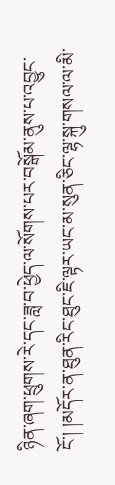ཉིན་ཞག་ཕྲུགས་རེ་དང་ཟླ་བ་ཕྱེད་ལ་སོགས་པར་བསྒོམ་ནུས་པ་འབྱུང་ངོ་། །མདོར་ན་ཐུན་རིང་ཐུང་ཇི་ལྟར་ཡང་མ་སུན་ཅིང་ལྷ་སྐུ་གསལ་ལ་མི་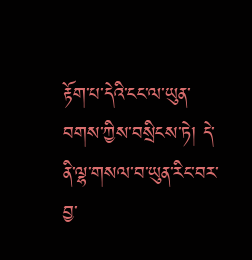རྟོག་པ་དེའི་ངང་ལ་ཡུན་བགས་ཀྱིས་བསྲིངས་ཏེ། དེ་ནི་ལྷ་གསལ་བ་ཡུན་རིང་བར་བྱ་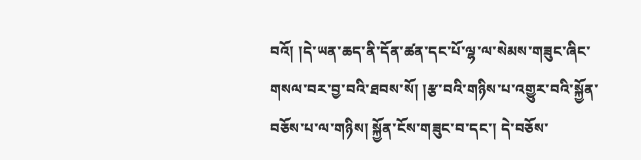བའོ། །དེ་ཡན་ཆད་ནི་དོན་ཚན་དང་པོ་ལྷ་ལ་སེམས་གཟུང་ཞིང་གསལ་བར་བྱ་བའི་ཐབས་སོ། །རྩ་བའི་གཉིས་པ་འགྱུར་བའི་སྐྱོན་བཅོས་པ་ལ་གཉིས། སྐྱོན་ངོས་གཟུང་བ་དང་། དེ་བཅོས་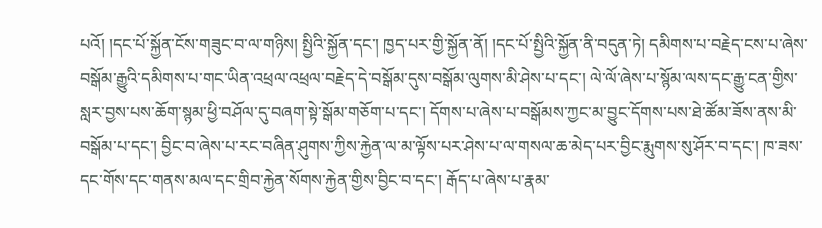པའོ། །དང་པོ་སྐྱོན་ངོས་གཟུང་བ་ལ་གཉིས། སྤྱིའི་སྐྱོན་དང་། ཁྱད་པར་གྱི་སྐྱོན་ནོ། །དང་པོ་སྤྱིའི་སྐྱོན་ནི་བདུན་ཏེ། དམིགས་པ་བརྗེད་ངས་པ་ཞེས་བསྒོམ་རྒྱུའི་དམིགས་པ་གང་ཡིན་འཕྲལ་འཕྲལ་བརྗེད་དེ་བསྒོམ་དུས་བསྒོམ་ལུགས་མི་ཤེས་པ་དང་། ལེ་ལོ་ཞེས་པ་སྙོམ་ལས་དང་རྒྱུ་ངན་གྱིས་སླར་བྱས་པས་ཆོག་སྙམ་ཕྱི་བཤོལ་དུ་བཞག་སྟེ་སྒོམ་གཅོག་པ་དང་། དོགས་པ་ཞེས་པ་བསྒོམས་ཀྱང་མ་བྱུང་དོགས་པས་ཐེ་ཚོམ་ཟོས་ནས་མི་བསྒོམ་པ་དང་། བྱིང་བ་ཞེས་པ་རང་བཞིན་ཤུགས་ཀྱིས་རྐྱེན་ལ་མ་ལྟོས་པར་ཤེས་པ་ལ་གསལ་ཆ་མེད་པར་བྱིང་རྨུགས་སུ་ཤོར་བ་དང་། ཁ་ཟས་དང་གོས་དང་གནས་མལ་དང་གྲིབ་རྐྱེན་སོགས་རྐྱེན་གྱིས་བྱིང་བ་དང་། རྒོད་པ་ཞེས་པ་རྣམ་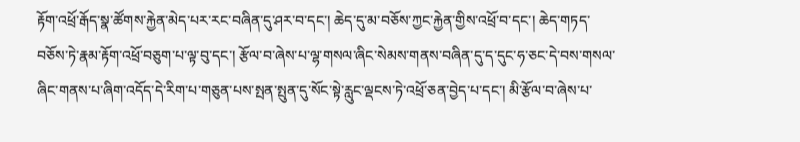རྟོག་འཕྲོ་རྒོད་སྣ་ཚོགས་རྐྱེན་མེད་པར་རང་བཞིན་དུ་ཤར་བ་དང་། ཆེད་དུ་མ་བཅོས་ཀྱང་རྐྱེན་གྱིས་འཕྲོ་བ་དང་། ཆེད་གཏད་བཅོས་ཏེ་རྣམ་རྟོག་འཕྲོ་བཅུག་པ་ལྟ་བུ་དང་། རྩོལ་བ་ཞེས་པ་ལྷ་གསལ་ཞིང་སེམས་གནས་བཞིན་དུ་ད་དུང་ཧ་ཅང་དེ་བས་གསལ་ཞིང་གནས་པ་ཞིག་འདོད་དེ་རིག་པ་གཅུན་པས་སྤན་སྤུན་དུ་སོང་སྟེ་རླུང་ལྡངས་ཏེ་འཕྲོ་ཅན་བྱེད་པ་དང་། མི་རྩོལ་བ་ཞེས་པ་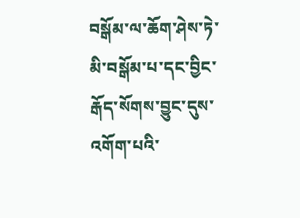བསྒོམ་ལ་ཆོག་ཤེས་ཏེ་མི་བསྒོམ་པ་དང་བྱིང་རྒོད་སོགས་བྱུང་དུས་འགོག་པའི་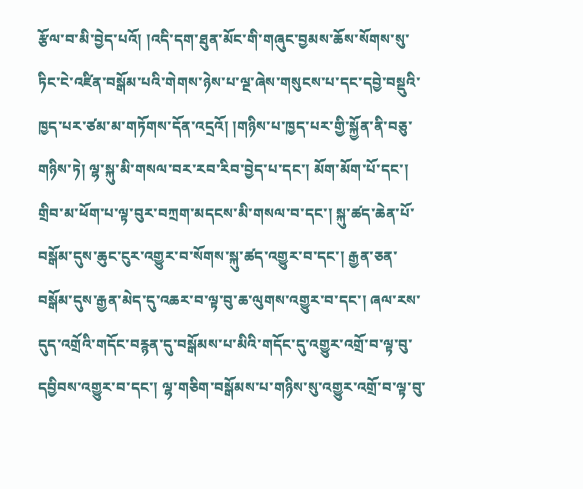རྩོལ་བ་མི་བྱེད་པའོ། །འདི་དག་ཐུན་མོང་གི་གཞུང་བྱམས་ཆོས་སོགས་སུ་ཏིང་ངེ་འཛིན་བསྒོམ་པའི་གེགས་ཉེས་པ་ལྔ་ཞེས་གསུངས་པ་དང་དབྱེ་བསྡུའི་ཁྱད་པར་ཙམ་མ་གཏོགས་དོན་འདྲའོ། །གཉིས་པ་ཁྱད་པར་གྱི་སྐྱོན་ནི་བཅུ་གཉིས་ཏེ། ལྷ་སྐུ་མི་གསལ་བར་རབ་རིབ་བྱེད་པ་དང་། མོག་མོག་པོ་དང་། གྲིབ་མ་ཕོག་པ་ལྟ་བུར་བཀྲག་མདངས་མི་གསལ་བ་དང་། སྐུ་ཚད་ཆེན་པོ་བསྒོམ་དུས་ཆུང་ངུར་འགྱུར་བ་སོགས་སྐུ་ཚད་འགྱུར་བ་དང་། རྒྱན་ཅན་བསྒོམ་དུས་རྒྱན་མེད་དུ་འཆར་བ་ལྟ་བུ་ཆ་ལུགས་འགྱུར་བ་དང་། ཞལ་རས་དུད་འགྲོའི་གདོང་བརྙན་དུ་བསྒོམས་པ་མིའི་གདོང་དུ་འགྱུར་འགྲོ་བ་ལྟ་བུ་དབྱིབས་འགྱུར་བ་དང་། ལྷ་གཅིག་བསྒོམས་པ་གཉིས་སུ་འགྱུར་འགྲོ་བ་ལྟ་བུ་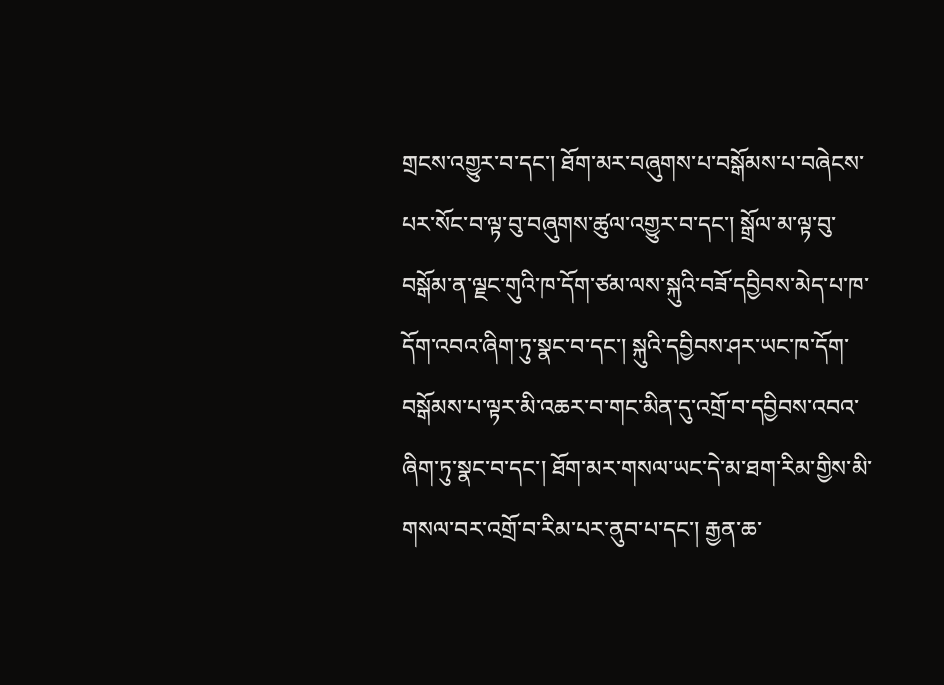གྲངས་འགྱུར་བ་དང་། ཐོག་མར་བཞུགས་པ་བསྒོམས་པ་བཞེངས་པར་སོང་བ་ལྟ་བུ་བཞུགས་ཚུལ་འགྱུར་བ་དང་། སྒྲོལ་མ་ལྟ་བུ་བསྒོམ་ན་ལྗང་གུའི་ཁ་དོག་ཙམ་ལས་སྐུའི་བཟོ་དབྱིབས་མེད་པ་ཁ་དོག་འབའ་ཞིག་ཏུ་སྣང་བ་དང་། སྐུའི་དབྱིབས་ཤར་ཡང་ཁ་དོག་བསྒོམས་པ་ལྟར་མི་འཆར་བ་གང་མིན་དུ་འགྲོ་བ་དབྱིབས་འབའ་ཞིག་ཏུ་སྣང་བ་དང་། ཐོག་མར་གསལ་ཡང་དེ་མ་ཐག་རིམ་གྱིས་མི་གསལ་བར་འགྲོ་བ་རིམ་པར་ནུབ་པ་དང་། རྒྱན་ཆ་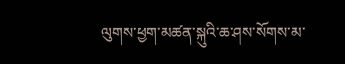ལུགས་ཕྱག་མཚན་སྐུའི་ཆ་ཤས་སོགས་མ་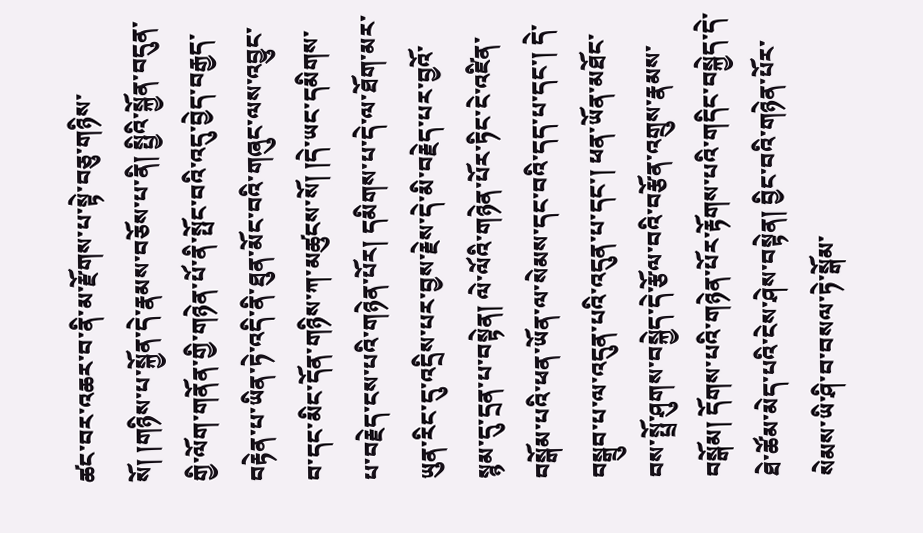ཚང་བར་འཆར་བ་ནི་མ་རྫོགས་པ་སྟེ་བཅུ་གཉིས་སོ། །གཉིས་པ་སྐྱོན་དེ་རྣམས་བཅོས་པ་ནི། སྤྱིའི་སྐྱོན་བདུན་གྱི་ལོག་གནོན་གྱི་གཉེན་པོ་ནི་སྤོང་བའི་འདུ་བྱེད་བརྒྱད་བརྟེན་པ་ཡིན་ཏེ་འདི་ནི་ཐུན་མོང་བའི་གཞུང་ལས་འབྱུང་བ་དང་མིང་དོན་གཉིས་ཀ་མཚུངས་སོ། །དེ་ཡང་དམིགས་པ་བརྗེད་ངས་པའི་གཉེན་པོར། དམིགས་པ་དེ་ལ་ཐོག་མར་ཡུན་རིང་དུ་འདྲིས་པར་བྱས་རྗེས་དེ་མི་བརྗེད་པར་བྱའོ་སྙམ་དུ་དྲན་པ་བསྟེན། ལེ་ལོའི་གཉེན་པོར་ཏིང་ངེ་འཛིན་བསྒོམ་པའི་ཕན་ཡོན་ལ་སེམས་དང་བའི་དད་པ་དང་། དེ་བསྒྲུབ་པ་ལ་འདུན་པའི་འདུན་པ་དང་། ཕན་ཡོན་མཐོང་བས་སྤྲོ་ཤུགས་བསྐྱེད་དེ་རྩོལ་བའི་བརྩོན་འགྲུས་རྣམས་བསྒོམ། དོགས་པའི་གཉེན་པོར་རྟོགས་པའི་གདིང་བསྐྱེད་དེ་ཐེ་ཚོམ་མེད་པའི་ངེས་ཤེས་བསྟེན། བྱིང་བའི་གཉེན་པོར་སེམས་ཡི་ཤི་བ་བསལ་ཏེ་སྒོམ་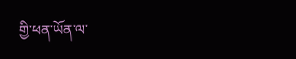གྱི་ཕན་ཡོན་ལ་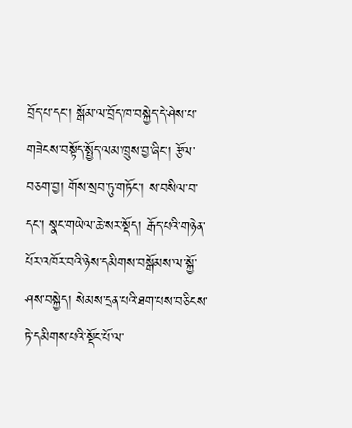བྲོད་པ་དང་། སྒོམ་ལ་བྲོད་ཁ་བསྐྱེད་དེ་ཤེས་པ་གཟེངས་བསྟོད་སྤྱོད་ལམ་ཁྲུས་བྱ་ཞིང་། རྩོལ་བཅག་བྱ། གོས་སྲབ་ཏུ་གཏོང་། ས་བསིལ་བ་དང་། སྣང་གཡེལ་ཆེ་སར་སྡོད། རྒོད་པའི་གཉེན་པོར་འཁོར་བའི་ཉེས་དམིགས་བསྒོམས་ལ་སྐྱོ་ཤས་བསྐྱེད། སེམས་དྲན་པའི་ཐག་པས་བཅིངས་ཏེ་དམིགས་པའི་སྡོང་པོ་ལ་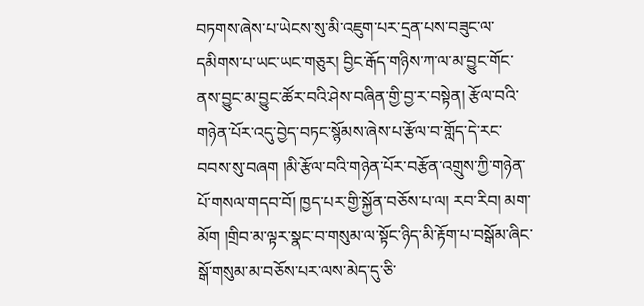བཏགས་ཞེས་པ་ཡེངས་སུ་མི་འཇུག་པར་དྲན་པས་བཟུང་ལ་དམིགས་པ་ཡང་ཡང་གཅུར། བྱིང་རྒོད་གཉིས་ཀ་ལ་མ་བྱུང་གོང་ནས་བྱུང་མ་བྱུང་ཚོར་བའི་ཤེས་བཞིན་གྱི་བྱ་ར་བསྟེན། རྩོལ་བའི་གཉེན་པོར་འདུ་བྱེད་བཏང་སྙོམས་ཞེས་པ་རྩོལ་བ་གློད་དེ་རང་བབས་སུ་བཞག །མི་རྩོལ་བའི་གཉེན་པོར་བརྩོན་འགྲུས་ཀྱི་གཉེན་པོ་གསལ་གདབ་བོ། ཁྱད་པར་གྱི་སྐྱོན་བཅོས་པ་ལ། རབ་རིབ། མག་མོག །གྲིབ་མ་ལྟར་སྣང་བ་གསུམ་ལ་སྟོང་ཉིད་མི་རྟོག་པ་བསྒོམ་ཞིང་སྒོ་གསུམ་མ་བཅོས་པར་ལས་མེད་དུ་ཅི་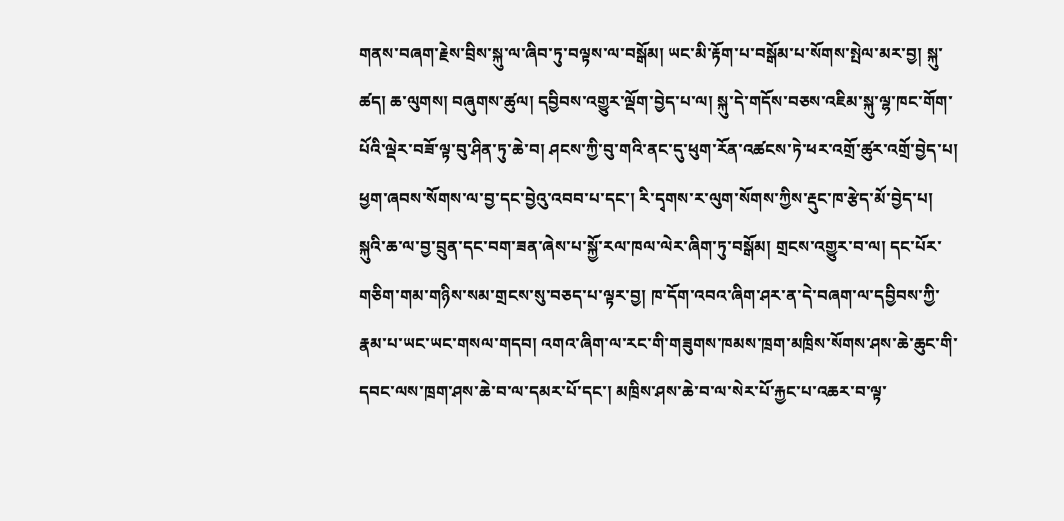གནས་བཞག་རྗེས་བྲིས་སྐུ་ལ་ཞིབ་ཏུ་བལྟས་ལ་བསྒོམ། ཡང་མི་རྟོག་པ་བསྒོམ་པ་སོགས་སྤེལ་མར་བྱ། སྐུ་ཚད། ཆ་ལུགས། བཞུགས་ཚུལ། དབྱིབས་འགྱུར་ལྡོག་བྱེད་པ་ལ། སྐུ་དེ་གདོས་བཅས་འཇིམ་སྐུ་ལྷ་ཁང་གོག་པོའི་ལྡེར་བཟོ་ལྟ་བུ་ཤིན་ཏུ་ཆེ་བ། ཤངས་ཀྱི་བུ་གའི་ནང་དུ་ཕུག་རོན་འཚངས་ཏེ་ཕར་འགྲོ་ཚུར་འགྲོ་བྱེད་པ། ཕྱག་ཞབས་སོགས་ལ་བྱ་དང་བྱེའུ་འབབ་པ་དང་། རི་དྭགས་ར་ལུག་སོགས་ཀྱིས་རྡུང་ཁ་རྩེད་མོ་བྱེད་པ། སྐུའི་ཆ་ལ་བྱ་བྲུན་དང་བག་ཟན་ཞེས་པ་སྐྱོ་རལ་ཁལ་ལེར་ཞིག་ཏུ་བསྒོམ། གྲངས་འགྱུར་བ་ལ། དང་པོར་གཅིག་གམ་གཉིས་སམ་གྲངས་སུ་བཅད་པ་ལྟར་བྱ། ཁ་དོག་འབའ་ཞིག་ཤར་ན་དེ་བཞག་ལ་དབྱིབས་ཀྱི་རྣམ་པ་ཡང་ཡང་གསལ་གདབ། འགའ་ཞིག་ལ་རང་གི་གཟུགས་ཁམས་ཁྲག་མཁྲིས་སོགས་ཤས་ཆེ་ཆུང་གི་དབང་ལས་ཁྲག་ཤས་ཆེ་བ་ལ་དམར་པོ་དང་། མཁྲིས་ཤས་ཆེ་བ་ལ་སེར་པོ་རྐྱང་པ་འཆར་བ་ལྟ་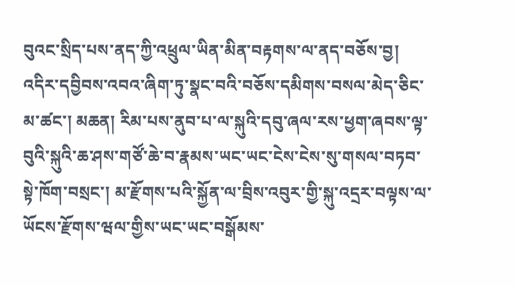བུའང་སྲིད་པས་ནད་ཀྱི་འཕྲུལ་ཡིན་མིན་བརྟགས་ལ་ནད་བཅོས་བྱ། འདིར་དབྱིབས་འབའ་ཞིག་ཏུ་སྣང་བའི་བཅོས་དམིགས་བསལ་མེད་ཅིང་མ་ཚང་། མཆན། རིམ་པས་ནུབ་པ་ལ་སྐུའི་དབུ་ཞལ་རས་ཕྱག་ཞབས་ལྟ་བུའི་སྐུའི་ཆ་ཤས་གཙོ་ཆེ་བ་རྣམས་ཡང་ཡང་ངེས་ངེས་སུ་གསལ་བཏབ་སྟེ་ཁོག་བསྲང་། མ་རྫོགས་པའི་སྐྱོན་ལ་བྲིས་འབུར་གྱི་སྐུ་འདྲར་བལྟས་ལ་ཡོངས་རྫོགས་ཝལ་གྱིས་ཡང་ཡང་བསྒོམས་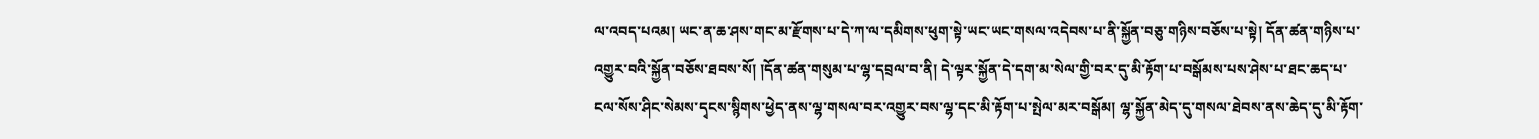ལ་འབད་པའམ། ཡང་ན་ཆ་ཤས་གང་མ་རྫོགས་པ་དེ་ཀ་ལ་དམིགས་ཕུག་སྟེ་ཡང་ཡང་གསལ་འདེབས་པ་ནི་སྐྱོན་བཅུ་གཉིས་བཅོས་པ་སྟེ། དོན་ཚན་གཉིས་པ་འགྱུར་བའི་སྐྱོན་བཅོས་ཐབས་སོ། །དོན་ཚན་གསུམ་པ་ལྷ་དབྲལ་བ་ནི། དེ་ལྟར་སྐྱོན་དེ་དག་མ་སེལ་གྱི་བར་དུ་མི་རྟོག་པ་བསྒོམས་པས་ཤེས་པ་ཐང་ཆད་པ་ངལ་སོས་ཤིང་སེམས་དྭངས་སྙིགས་ཕྱེད་ནས་ལྷ་གསལ་བར་འགྱུར་བས་ལྷ་དང་མི་རྟོག་པ་སྤེལ་མར་བསྒོམ། ལྷ་སྐྱོན་མེད་དུ་གསལ་ཐེབས་ནས་ཆེད་དུ་མི་རྟོག་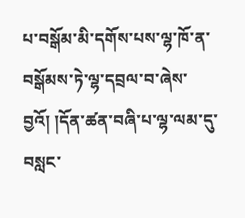པ་བསྒོམ་མི་དགོས་པས་ལྷ་ཁོ་ན་བསྒོམས་ཏེ་ལྷ་དབྲལ་བ་ཞེས་བྱའོ། །དོན་ཚན་བཞི་པ་ལྷ་ལམ་དུ་བསླང་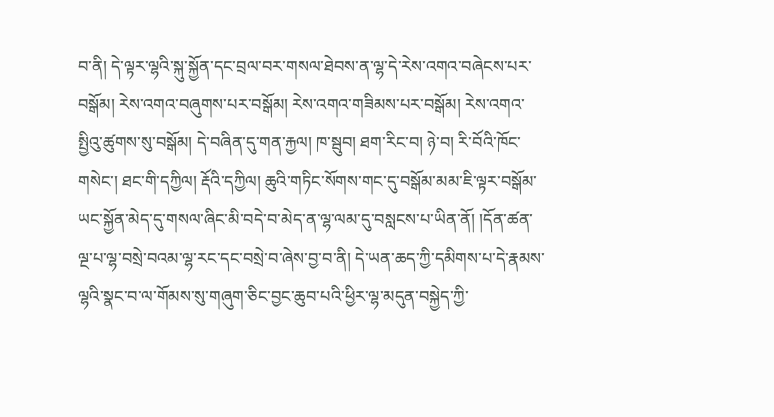བ་ནི། དེ་ལྟར་ལྷའི་སྐུ་སྐྱོན་དང་བྲལ་བར་གསལ་ཐེབས་ན་ལྷ་དེ་རེས་འགའ་བཞེངས་པར་བསྒོམ། རེས་འགའ་བཞུགས་པར་བསྒོམ། རེས་འགའ་གཟིམས་པར་བསྒོམ། རེས་འགའ་སྤྱིའུ་ཚུགས་སུ་བསྒོམ། དེ་བཞིན་དུ་གན་རྐྱལ། ཁ་སྦུབ། ཐག་རིང་བ། ཉེ་བ། རི་བོའི་ཁོང་གསེང་། ཐང་གི་དཀྱིལ། རྡོའི་དཀྱིལ། ཆུའི་གཏིང་སོགས་གང་དུ་བསྒོམ་མམ་ཇི་ལྟར་བསྒོམ་ཡང་སྐྱོན་མེད་དུ་གསལ་ཞིང་མི་བདེ་བ་མེད་ན་ལྷ་ལམ་དུ་བསླངས་པ་ཡིན་ནོ། །དོན་ཚན་ལྔ་པ་ལྷ་བསྲེ་བའམ་ལྷ་རང་དང་བསྲེ་བ་ཞེས་བྱ་བ་ནི། དེ་ཡན་ཆད་ཀྱི་དམིགས་པ་དེ་རྣམས་ལྷའི་སྣང་བ་ལ་གོམས་སུ་གཞུག་ཅིང་བྱང་ཆུབ་པའི་ཕྱིར་ལྷ་མདུན་བསྐྱེད་ཀྱི་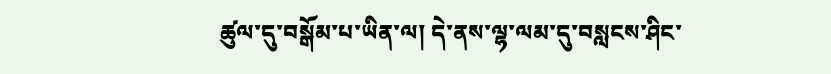ཚུལ་དུ་བསྒོམ་པ་ཡིན་ལ། དེ་ནས་ལྷ་ལམ་དུ་བསླངས་ཤིང་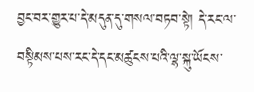བྱང་བར་གྱུར་པ་དེ་མདུན་དུ་གསལ་བཏབ་སྟེ། དེ་རང་ལ་བསྟིམས་པས་རང་དེ་དང་མཚུངས་པའི་ལྷ་སྐུ་ཡོངས་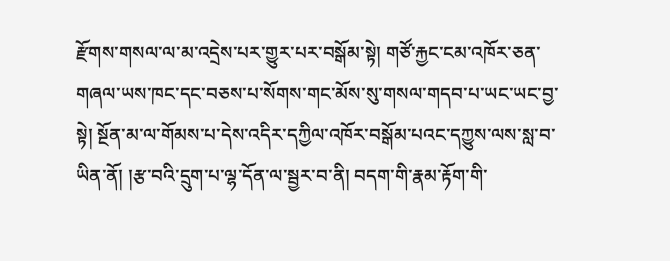རྫོགས་གསལ་ལ་མ་འདྲེས་པར་གྱུར་པར་བསྒོམ་སྟེ། གཙོ་རྐྱང་ངམ་འཁོར་ཅན་གཞལ་ཡས་ཁང་དང་བཅས་པ་སོགས་གང་མོས་སུ་གསལ་གདབ་པ་ཡང་ཡང་བྱ་སྟེ། སྔོན་མ་ལ་གོམས་པ་དེས་འདིར་དཀྱིལ་འཁོར་བསྒོམ་པའང་དཀྱུས་ལས་སླ་བ་ཡིན་ནོ། །རྩ་བའི་དྲུག་པ་ལྷ་དོན་ལ་སྦྱར་བ་ནི། བདག་གི་རྣམ་རྟོག་གི་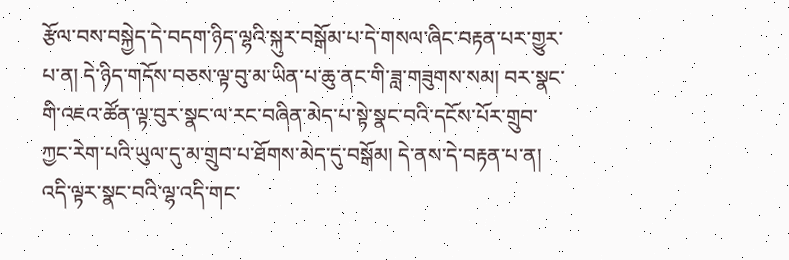རྩོལ་བས་བསྐྱེད་དེ་བདག་ཉིད་ལྷའི་སྐུར་བསྒོམ་པ་དེ་གསལ་ཞིང་བརྟན་པར་གྱུར་པ་ན། དེ་ཉིད་གདོས་བཅས་ལྟ་བུ་མ་ཡིན་པ་ཆུ་ནང་གི་ཟླ་གཟུགས་སམ། བར་སྣང་གི་འཇའ་ཚོན་ལྟ་བུར་སྣང་ལ་རང་བཞིན་མེད་པ་སྟེ་སྣང་བའི་དངོས་པོར་གྲུབ་ཀྱང་རེག་པའི་ཡུལ་དུ་མ་གྲུབ་པ་ཐོགས་མེད་དུ་བསྒོམ། དེ་ནས་དེ་བརྟན་པ་ན། འདི་ལྟར་སྣང་བའི་ལྷ་འདི་གང་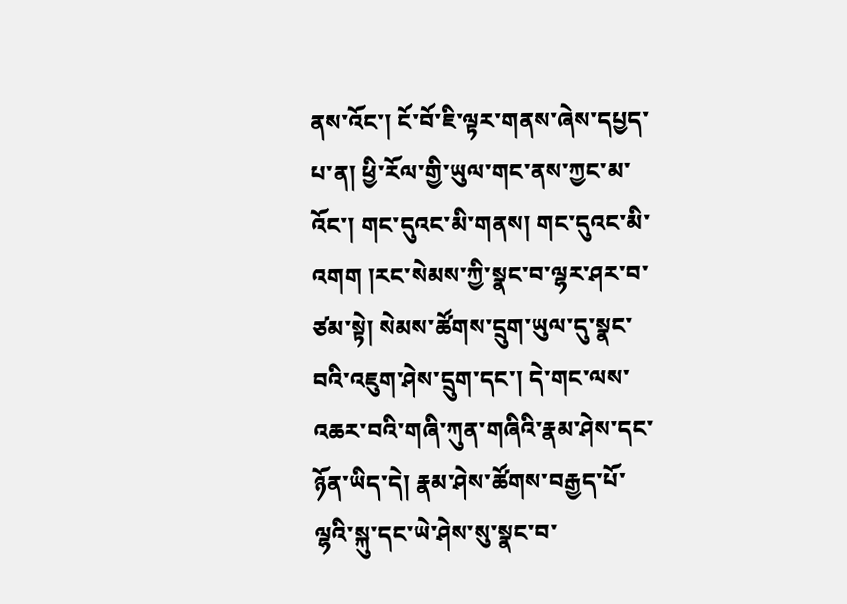ནས་འོང་། ངོ་བོ་ཇི་ལྟར་གནས་ཞེས་དཔྱད་པ་ན། ཕྱི་རོལ་གྱི་ཡུལ་གང་ནས་ཀྱང་མ་འོང་། གང་དུའང་མི་གནས། གང་དུའང་མི་འགག །རང་སེམས་ཀྱི་སྣང་བ་ལྷར་ཤར་བ་ཙམ་སྟེ། སེམས་ཚོགས་དྲུག་ཡུལ་དུ་སྣང་བའི་འཇུག་ཤེས་དྲུག་དང་། དེ་གང་ལས་འཆར་བའི་གཞི་ཀུན་གཞིའི་རྣམ་ཤེས་དང་ཉོན་ཡིད་དེ། རྣམ་ཤེས་ཚོགས་བརྒྱད་པོ་ལྷའི་སྐུ་དང་ཡེ་ཤེས་སུ་སྣང་བ་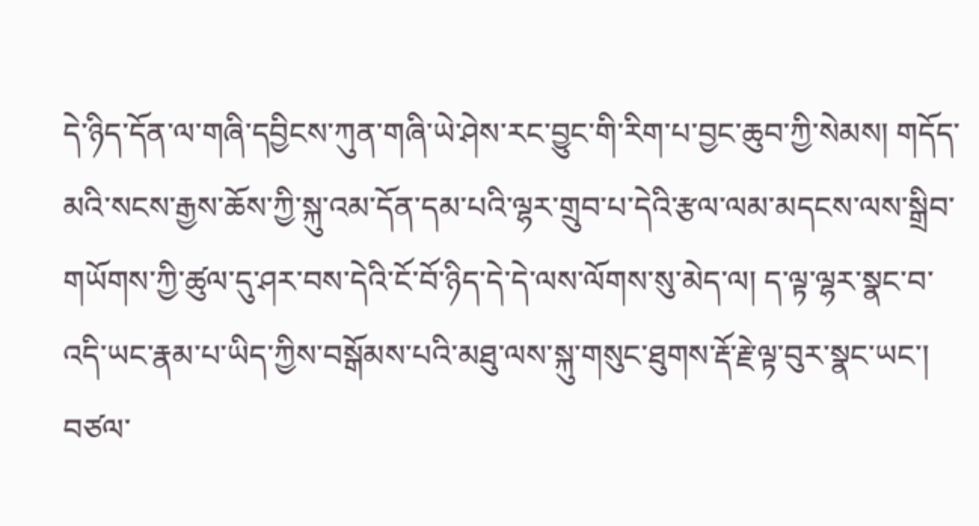དེ་ཉིད་དོན་ལ་གཞི་དབྱིངས་ཀུན་གཞི་ཡེ་ཤེས་རང་བྱུང་གི་རིག་པ་བྱང་ཆུབ་ཀྱི་སེམས། གདོད་མའི་སངས་རྒྱས་ཆོས་ཀྱི་སྐུ་འམ་དོན་དམ་པའི་ལྷར་གྲུབ་པ་དེའི་རྩལ་ལམ་མདངས་ལས་སྒྲིབ་གཡོགས་ཀྱི་ཚུལ་དུ་ཤར་བས་དེའི་ངོ་བོ་ཉིད་དེ་དེ་ལས་ལོགས་སུ་མེད་ལ། ད་ལྟ་ལྷར་སྣང་བ་འདི་ཡང་རྣམ་པ་ཡིད་ཀྱིས་བསྒོམས་པའི་མཐུ་ལས་སྐུ་གསུང་ཐུགས་རྡོ་རྗེ་ལྟ་བུར་སྣང་ཡང་། བཙལ་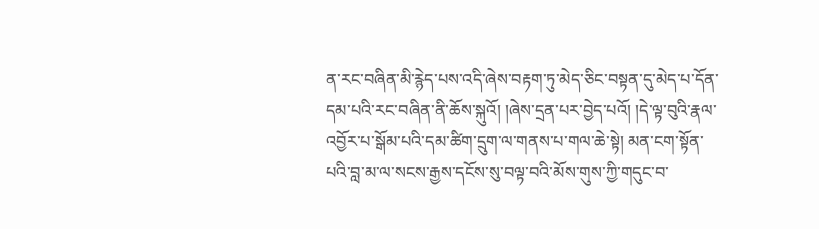ན་རང་བཞིན་མི་རྙེད་པས་འདི་ཞེས་བརྟག་ཏུ་མེད་ཅིང་བསྟན་དུ་མེད་པ་དོན་དམ་པའི་རང་བཞིན་ནི་ཆོས་སྐུའོ། །ཞེས་དྲན་པར་བྱེད་པའོ། །དེ་ལྟ་བུའི་རྣལ་འབྱོར་པ་སྒོམ་པའི་དམ་ཚིག་དྲུག་ལ་གནས་པ་གལ་ཆེ་སྟེ། མན་ངག་སྟོན་པའི་བླ་མ་ལ་སངས་རྒྱས་དངོས་སུ་བལྟ་བའི་མོས་གུས་ཀྱི་གདུང་བ་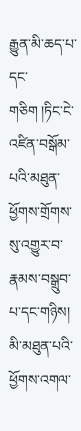རྒྱུན་མི་ཆད་པ་དང་གཅིག །ཏིང་ངེ་འཛིན་བསྒོམ་པའི་མཐུན་ཕྱོགས་གྲོགས་སུ་འགྱུར་བ་རྣམས་བསྒྲུབ་པ་དང་གཉིས། མི་མཐུན་པའི་ཕྱོགས་འགལ་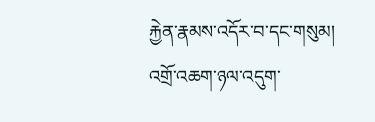རྐྱེན་རྣམས་འདོར་བ་དང་གསུམ། འགྲོ་འཆག་ཉལ་འདུག་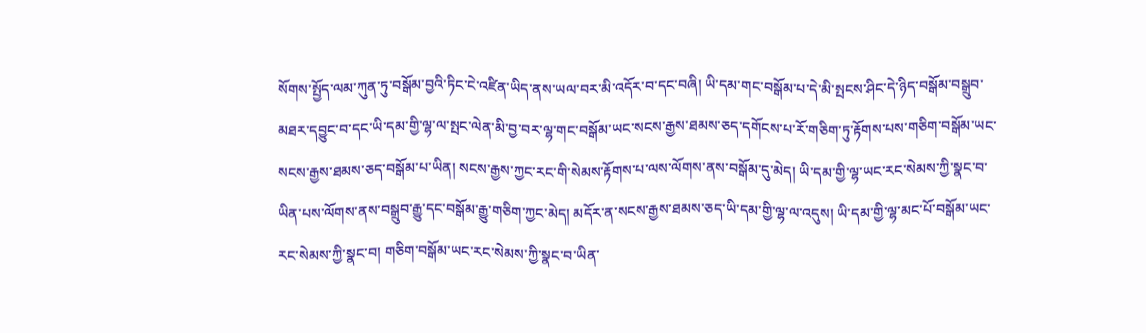སོགས་སྤྱོད་ལམ་ཀུན་ཏུ་བསྒོམ་བྱའི་ཏིང་ངེ་འཛིན་ཡིད་ནས་ཡལ་བར་མི་འདོར་བ་དང་བཞི། ཡི་དམ་གང་བསྒོམ་པ་དེ་མི་སྤངས་ཤིང་དེ་ཉིད་བསྒོམ་བསྒྲུབ་མཐར་དབྱུང་བ་དང་ཡི་དམ་གྱི་ལྷ་ལ་སྤང་ལེན་མི་བྱ་བར་ལྷ་གང་བསྒོམ་ཡང་སངས་རྒྱས་ཐམས་ཅད་དགོངས་པ་རོ་གཅིག་ཏུ་རྟོགས་པས་གཅིག་བསྒོམ་ཡང་སངས་རྒྱས་ཐམས་ཅད་བསྒོམ་པ་ཡིན། སངས་རྒྱས་ཀྱང་རང་གི་སེམས་རྟོགས་པ་ལས་ལོགས་ནས་བསྒོམ་དུ་མེད། ཡི་དམ་གྱི་ལྷ་ཡང་རང་སེམས་ཀྱི་སྣང་བ་ཡིན་པས་ལོགས་ནས་བསྒྲུབ་རྒྱུ་དང་བསྒོམ་རྒྱུ་གཅིག་ཀྱང་མེད། མདོར་ན་སངས་རྒྱས་ཐམས་ཅད་ཡི་དམ་གྱི་ལྷ་ལ་འདུས། ཡི་དམ་གྱི་ལྷ་མང་པོ་བསྒོམ་ཡང་རང་སེམས་ཀྱི་སྣང་བ། གཅིག་བསྒོམ་ཡང་རང་སེམས་ཀྱི་སྣང་བ་ཡིན་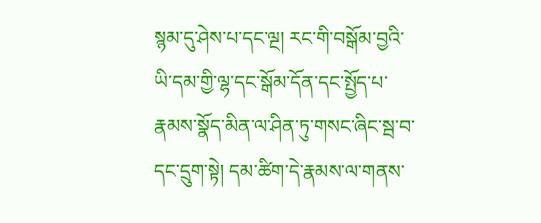སྙམ་དུ་ཤེས་པ་དང་ལྔ། རང་གི་བསྒོམ་བྱའི་ཡི་དམ་གྱི་ལྷ་དང་སྒོམ་དོན་དང་སྤྱོད་པ་རྣམས་སྣོད་མིན་ལ་ཤིན་ཏུ་གསང་ཞིང་སྦ་བ་དང་དྲུག་སྟེ། དམ་ཚིག་དེ་རྣམས་ལ་གནས་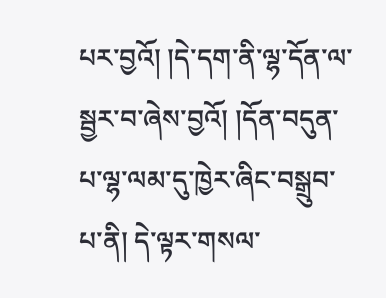པར་བྱའོ། །དེ་དག་ནི་ལྷ་དོན་ལ་སྦྱར་བ་ཞེས་བྱའོ། །དོན་བདུན་པ་ལྷ་ལམ་དུ་ཁྱེར་ཞིང་བསྒྲུབ་པ་ནི། དེ་ལྟར་གསལ་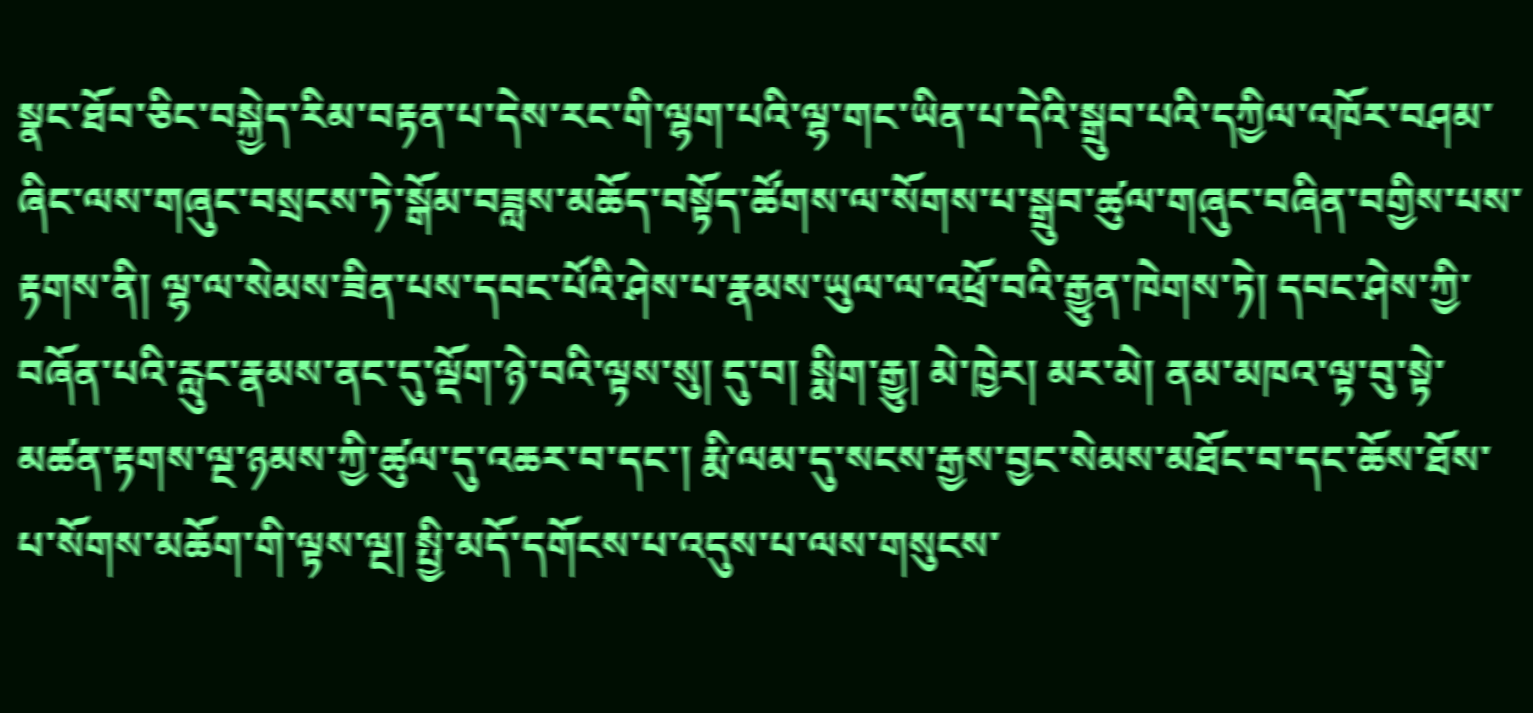སྣང་ཐོབ་ཅིང་བསྐྱེད་རིམ་བརྟན་པ་དེས་རང་གི་ལྷག་པའི་ལྷ་གང་ཡིན་པ་དེའི་སྒྲུབ་པའི་དཀྱིལ་འཁོར་བཤམ་ཞིང་ལས་གཞུང་བསྲངས་ཏེ་སྒོམ་བཟླས་མཆོད་བསྟོད་ཚོགས་ལ་སོགས་པ་སྒྲུབ་ཚུལ་གཞུང་བཞིན་བགྱིས་པས་རྟགས་ནི། ལྷ་ལ་སེམས་ཟིན་པས་དབང་པོའི་ཤེས་པ་རྣམས་ཡུལ་ལ་འཕྲོ་བའི་རྒྱུན་ཁེགས་ཏེ། དབང་ཤེས་ཀྱི་བཞོན་པའི་རླུང་རྣམས་ནང་དུ་ལྡོག་ཉེ་བའི་ལྟས་སུ། དུ་བ། སྨིག་རྒྱུ། མེ་ཁྱེར། མར་མེ། ནམ་མཁའ་ལྟ་བུ་སྟེ་མཚན་རྟགས་ལྔ་ཉམས་ཀྱི་ཚུལ་དུ་འཆར་བ་དང་། རྨི་ལམ་དུ་སངས་རྒྱས་བྱང་སེམས་མཐོང་བ་དང་ཆོས་ཐོས་པ་སོགས་མཆོག་གི་ལྟས་ལྔ། སྤྱི་མདོ་དགོངས་པ་འདུས་པ་ལས་གསུངས་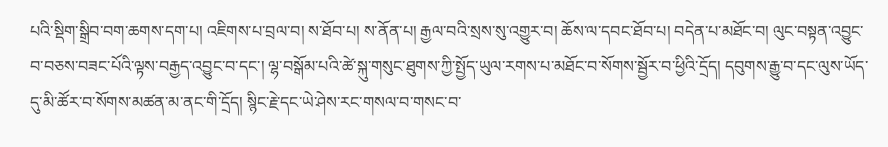པའི་སྡིག་སྒྲིབ་བག་ཆགས་དག་པ། འཇིགས་པ་བྲལ་བ། ས་ཐོབ་པ། ས་ནོན་པ། རྒྱལ་བའི་སྲས་སུ་འགྱུར་བ། ཆོས་ལ་དབང་ཐོབ་པ། བདེན་པ་མཐོང་བ། ལུང་བསྟན་འབྱུང་བ་བཅས་བཟང་པོའི་ལྟས་བརྒྱད་འབྱུང་བ་དང་། ལྷ་བསྒོམ་པའི་ཚེ་སྐུ་གསུང་ཐུགས་ཀྱི་སྤྱོད་ཡུལ་རགས་པ་མཐོང་བ་སོགས་སྦྱོར་བ་ཕྱིའི་དྲོད། དབུགས་རྒྱུ་བ་དང་ལུས་ཡོད་དུ་མི་ཚོར་བ་སོགས་མཚན་མ་ནང་གི་དྲོད། སྙིང་རྗེ་དང་ཡེ་ཤེས་རང་གསལ་བ་གསང་བ་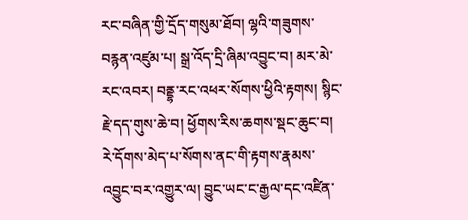རང་བཞིན་གྱི་དྲོད་གསུམ་ཐོབ། ལྷའི་གཟུགས་བརྙན་འཛུམ་པ། སྒྲ་འོད་དྲི་ཞིམ་འབྱུང་བ། མར་མེ་རང་འབར། བནྡྷ་རང་འཕར་སོགས་ཕྱིའི་རྟགས། སྙིང་རྗེ་དད་གུས་ཆེ་བ། ཕྱོགས་རིས་ཆགས་སྡང་ཆུང་བ། རེ་དོགས་མེད་པ་སོགས་ནང་གི་རྟགས་རྣམས་འབྱུང་བར་འགྱུར་ལ། བྱུང་ཡང་ང་རྒྱལ་དང་འཛིན་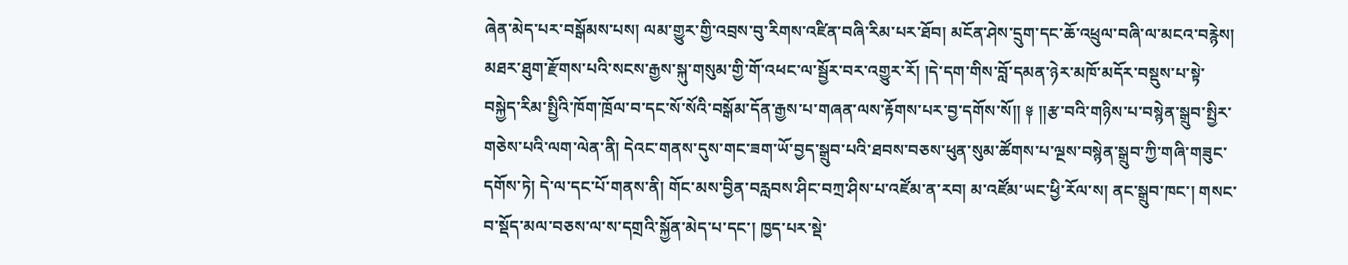ཞེན་མེད་པར་བསྒོམས་པས། ལམ་གྱུར་གྱི་འབྲས་བུ་རིགས་འཛིན་བཞི་རིམ་པར་ཐོབ། མངོན་ཤེས་དྲུག་དང་ཆོ་འཕྲུལ་བཞི་ལ་མངའ་བརྙེས། མཐར་ཐུག་རྫོགས་པའི་སངས་རྒྱས་སྐུ་གསུམ་གྱི་གོ་འཕང་ལ་སྦྱོར་བར་འགྱུར་རོ། །དེ་དག་གིས་བློ་དམན་ཉེར་མཁོ་མདོར་བསྡུས་པ་སྟེ་བསྐྱེད་རིམ་སྤྱིའི་ཁོག་ཁྲོལ་བ་དང་སོ་སོའི་བསྒོམ་དོན་རྒྱས་པ་གཞན་ལས་རྟོགས་པར་བྱ་དགོས་སོ།། ༈ །།རྩ་བའི་གཉིས་པ་བསྙེན་སྒྲུབ་སྤྱིར་གཅེས་པའི་ལག་ལེན་ནི། དེའང་གནས་དུས་གང་ཟག་ཡོ་བྱད་སྒྲུབ་པའི་ཐབས་བཅས་ཕུན་སུམ་ཚོགས་པ་ལྔས་བསྙེན་སྒྲུབ་ཀྱི་གཞི་གཟུང་དགོས་ཏེ། དེ་ལ་དང་པོ་གནས་ནི། གོང་མས་བྱིན་བརླབས་ཤིང་བཀྲ་ཤིས་པ་འཛོམ་ན་རབ། མ་འཛོམ་ཡང་ཕྱི་རོལ་ས། ནང་སྒྲུབ་ཁང་། གསང་བ་སྡོད་མལ་བཅས་ལ་ས་དགྲའི་སྐྱོན་མེད་པ་དང་། ཁྱད་པར་སྡེ་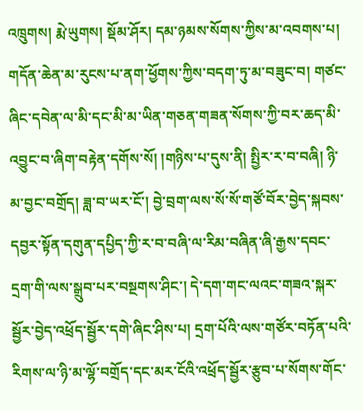འཁྲུགས། རྨེ་ཡུགས། སྡོམ་ཤོར། དམ་ཉམས་སོགས་ཀྱིས་མ་འབགས་པ། གདོན་ཆེན་མ་རུངས་པ་ནག་ཕྱོགས་ཀྱིས་བདག་ཏུ་མ་བཟུང་བ། གཙང་ཞིང་དབེན་ལ་མི་དང་མི་མ་ཡིན་གཅན་གཟན་སོགས་ཀྱི་བར་ཆད་མི་འབྱུང་བ་ཞིག་བརྟེན་དགོས་སོ། །གཉིས་པ་དུས་ནི། སྤྱིར་ར་བ་བཞི། ཉི་མ་བྱང་བགྲོད། ཟླ་བ་ཡར་ངོ་། བྱེ་བྲག་ལས་སོ་སོ་གཙོ་བོར་བྱེད་སྐབས་དབྱར་སྟོན་དགུན་དཔྱིད་ཀྱི་ར་བ་བཞི་ལ་རིམ་བཞིན་ཞི་རྒྱས་དབང་དྲག་གི་ལས་སྒྲུབ་པར་བསྔགས་ཤིང་། དེ་དག་གང་ལའང་གཟའ་སྐར་སྦྱོར་བྱེད་འཕྲོད་སྦྱོར་དགེ་ཞིང་ཤིས་པ། དྲག་པོའི་ལས་གཙོར་བཏོན་པའི་རིགས་ལ་ཉི་མ་ལྷོ་བགྲོད་དང་མར་ངོའི་འཕྲོད་སྦྱོར་རྩུབ་པ་སོགས་གོང་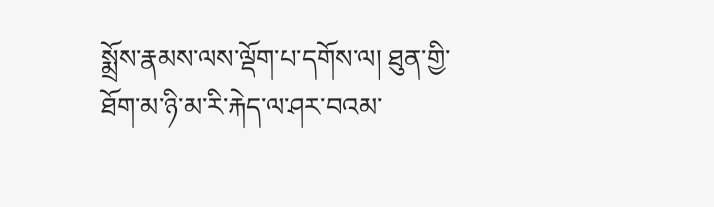སྨྲོས་རྣམས་ལས་ལྡོག་པ་དགོས་ལ། ཐུན་གྱི་ཐོག་མ་ཉི་མ་རི་རྐེད་ལ་ཤར་བའམ་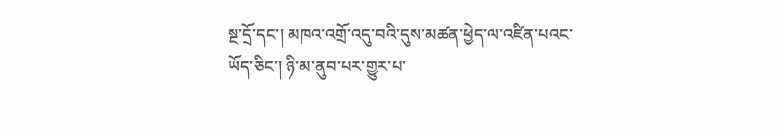སྔ་དྲོ་དང་། མཁའ་འགྲོ་འདུ་བའི་དུས་མཚན་ཕྱེད་ལ་འཛིན་པའང་ཡོད་ཅིང་། ཉི་མ་ནུབ་པར་གྱུར་པ་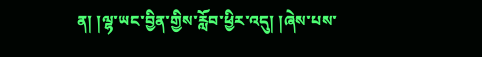ན། །ལྷ་ཡང་བྱིན་གྱིས་རློབ་ཕྱིར་འདུ། །ཞེས་པས་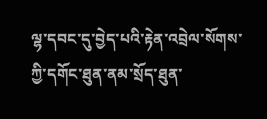ལྷ་དབང་དུ་བྱེད་པའི་རྟེན་འབྲེལ་སོགས་ཀྱི་དགོང་ཐུན་ནམ་སྲོད་ཐུན་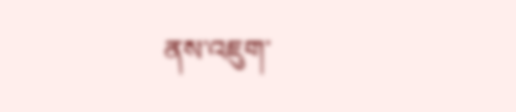ནས་འཇུག་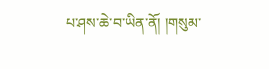པ་ཤས་ཆེ་བ་ཡིན་ནོ། །གསུམ་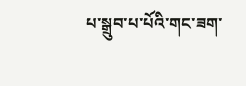པ་སྒྲུབ་པ་པོའི་གང་ཟག་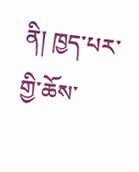ནི། ཁྱད་པར་གྱི་ཆོས་